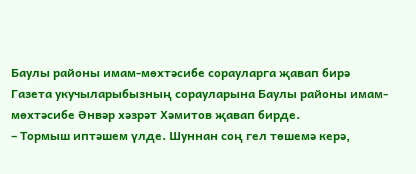Баулы районы имам-мөхтәсибе сорауларга җавап бирә
Газета укучыларыбызның сорауларына Баулы районы имам-мөхтәсибе Әнвәр хәзрәт Хәмитов җавап бирде.
– Тормыш иптәшем үлде. Шуннан соң гел төшемә керә,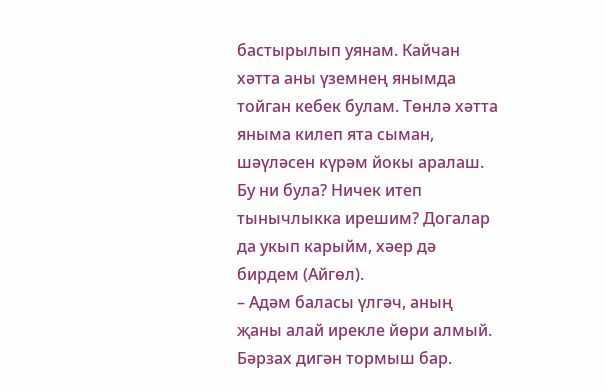бастырылып уянам. Кайчан хәтта аны үземнең янымда тойган кебек булам. Төнлә хәтта яныма килеп ята сыман, шәүләсен күрәм йокы аралаш. Бу ни була? Ничек итеп тынычлыкка ирешим? Догалар да укып карыйм, хәер дә бирдем (Айгөл).
– Адәм баласы үлгәч, аның җаны алай ирекле йөри алмый. Бәрзах дигән тормыш бар.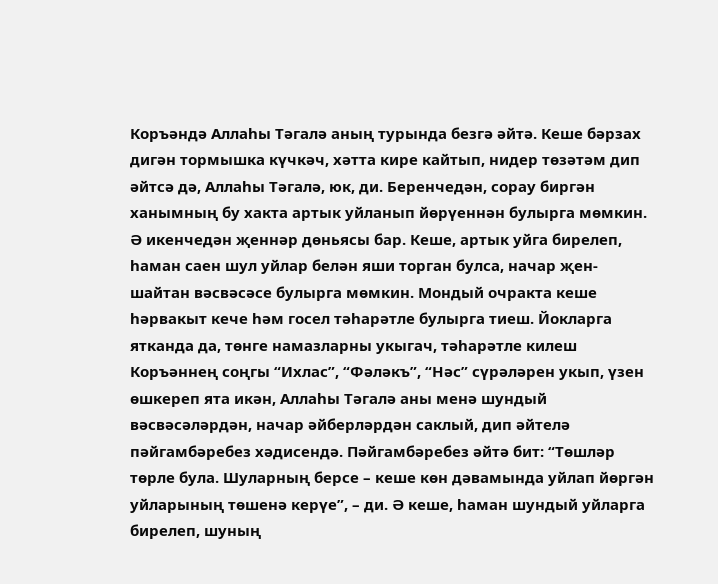Коръәндә Аллаһы Тәгалә аның турында безгә әйтә. Кеше бәрзах дигән тормышка күчкәч, хәтта кире кайтып, нидер төзәтәм дип әйтсә дә, Аллаһы Тәгалә, юк, ди. Беренчедән, сорау биргән ханымның бу хакта артык уйланып йөрүеннән булырга мөмкин. Ә икенчедән җеннәр дөньясы бар. Кеше, артык уйга бирелеп, һаман саен шул уйлар белән яши торган булса, начар җен- шайтан вәсвәсәсе булырга мөмкин. Мондый очракта кеше һәрвакыт кече һәм госел тәһарәтле булырга тиеш. Йокларга ятканда да, төнге намазларны укыгач, тәһарәтле килеш Коръәннең соңгы “Ихлас”, “Фәләкъ”, “Нәс” сүрәләрен укып, үзен өшкереп ята икән, Аллаһы Тәгалә аны менә шундый вәсвәсәләрдән, начар әйберләрдән саклый, дип әйтелә пәйгамбәребез хәдисендә. Пәйгамбәребез әйтә бит: “Төшләр төрле була. Шуларның берсе – кеше көн дәвамында уйлап йөргән уйларының төшенә керүе”, – ди. Ә кеше, һаман шундый уйларга бирелеп, шуның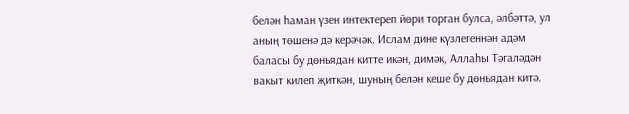белән һаман үзен интектереп йөри торган булса, әлбәттә, ул аның төшенә дә керәчәк. Ислам дине күзлегеннән адәм баласы бу дөньядан китте икән, димәк, Аллаһы Тәгаләдән вакыт килеп җиткән, шуның белән кеше бу дөньядан китә.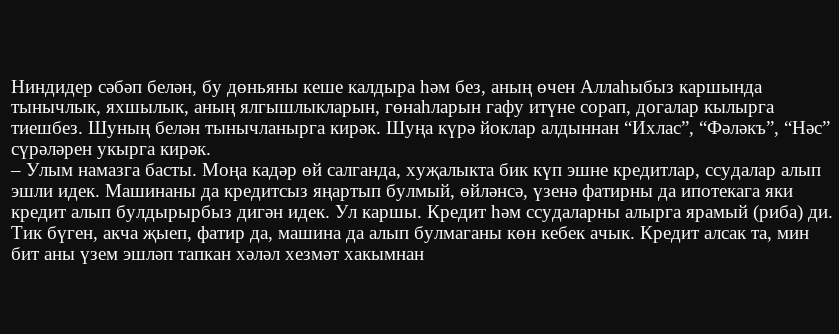Ниндидер сәбәп белән, бу дөньяны кеше калдыра һәм без, аның өчен Аллаһыбыз каршында тынычлык, яхшылык, аның ялгышлыкларын, гөнаһларын гафу итүне сорап, догалар кылырга тиешбез. Шуның белән тынычланырга кирәк. Шуңа күрә йоклар алдыннан “Ихлас”, “Фәләкъ”, “Нәс” сүрәләрен укырга кирәк.
– Улым намазга басты. Моңа кадәр өй салганда, хуҗалыкта бик күп эшне кредитлар, ссудалар алып эшли идек. Машинаны да кредитсыз яңартып булмый, өйләнсә, үзенә фатирны да ипотекага яки кредит алып булдырырбыз дигән идек. Ул каршы. Кредит һәм ссудаларны алырга ярамый (риба) ди. Тик бүген, акча җыеп, фатир да, машина да алып булмаганы көн кебек ачык. Кредит алсак та, мин бит аны үзем эшләп тапкан хәләл хезмәт хакымнан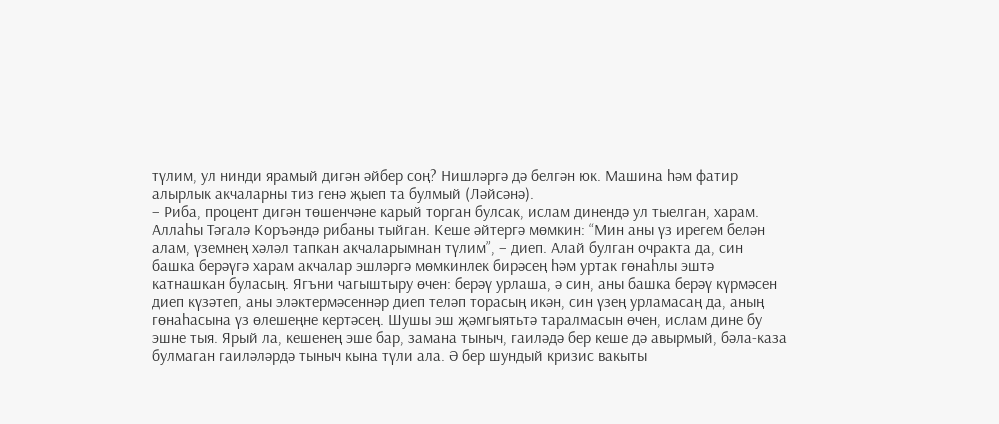түлим, ул нинди ярамый дигән әйбер соң? Нишләргә дә белгән юк. Машина һәм фатир алырлык акчаларны тиз генә җыеп та булмый (Ләйсәнә).
– Риба, процент дигән төшенчәне карый торган булсак, ислам динендә ул тыелган, харам. Аллаһы Тәгалә Коръәндә рибаны тыйган. Кеше әйтергә мөмкин: “Мин аны үз ирегем белән алам, үземнең хәләл тапкан акчаларымнан түлим”, – диеп. Алай булган очракта да, син башка берәүгә харам акчалар эшләргә мөмкинлек бирәсең һәм уртак гөнаһлы эштә катнашкан буласың. Ягъни чагыштыру өчен: берәү урлаша, ә син, аны башка берәү күрмәсен диеп күзәтеп, аны эләктермәсеннәр диеп теләп торасың икән, син үзең урламасаң да, аның гөнаһасына үз өлешеңне кертәсең. Шушы эш җәмгыятьтә таралмасын өчен, ислам дине бу эшне тыя. Ярый ла, кешенең эше бар, замана тыныч, гаиләдә бер кеше дә авырмый, бәла-каза булмаган гаиләләрдә тыныч кына түли ала. Ә бер шундый кризис вакыты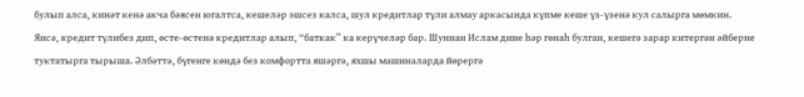булып алса, кинәт кенә акча бәясен югалтса, кешеләр эшсез калса, шул кредитлар түли алмау аркасында күпме кеше үз-үзенә кул салырга мөмкин. Яисә, кредит түлибез дип, өсте-өстенә кредитлар алып, “баткак” ка керүчеләр бар. Шуннан Ислам дине һәр гөнаһ булган, кешегә зарар китергән әйберне туктатырга тырыша. Әлбәттә, бүгенге көндә без комфортта яшәргә, яхшы машиналарда йөрергә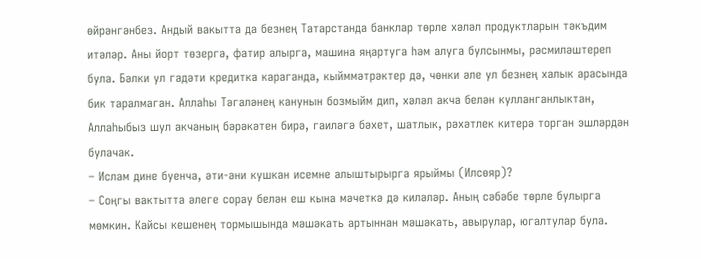өйрәнгәнбез. Андый вакытта да безнең Татарстанда банклар төрле хәләл продуктларын тәкъдим итәләр. Аны йорт төзергә, фатир алырга, машина яңартуга һәм алуга булсынмы, рәсмиләштереп була. Бәлки ул гадәти кредитка караганда, кыйммәтрәктер дә, чөнки әле ул безнең халык арасында бик таралмаган. Аллаһы Тәгаләнең канунын бозмыйм дип, хәләл акча белән кулланганлыктан, Аллаһыбыз шул акчаның бәрәкәтен бирә, гаиләгә бәхет, шатлык, рәхәтлек китерә торган эшләрдән булачак.
– Ислам дине буенча, әти-әни кушкан исемне алыштырырга ярыймы (Илсөяр)?
– Соңгы вактытта әлеге сорау белән еш кына мәчеткә дә киләләр. Аның сәбәбе төрле булырга мөмкин. Кайсы кешенең тормышында мәшәкать артыннан мәшәкать, авырулар, югалтулар була.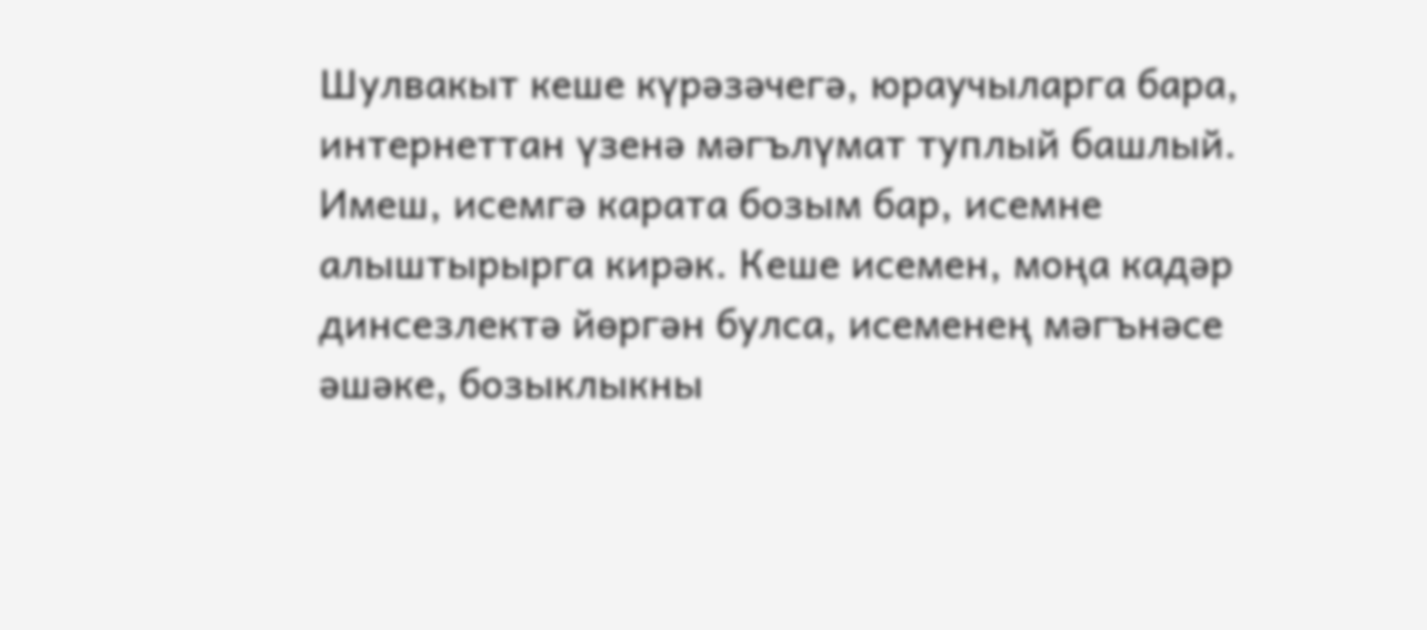Шулвакыт кеше күрәзәчегә, юраучыларга бара, интернеттан үзенә мәгълүмат туплый башлый. Имеш, исемгә карата бозым бар, исемне алыштырырга кирәк. Кеше исемен, моңа кадәр динсезлектә йөргән булса, исеменең мәгънәсе әшәке, бозыклыкны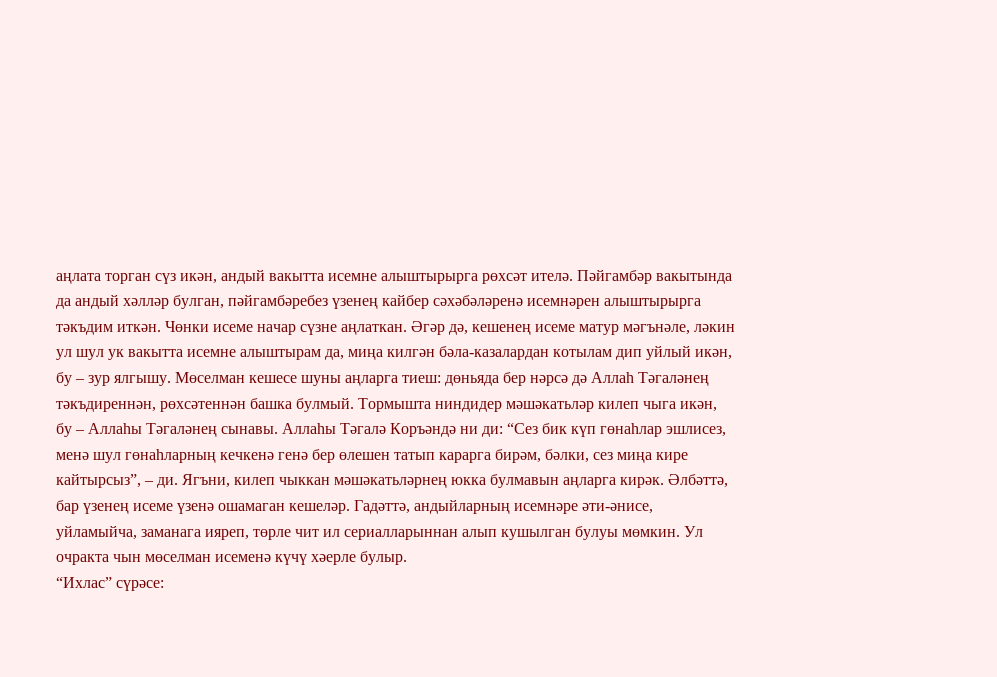аңлата торган сүз икән, андый вакытта исемне алыштырырга рөхсәт ителә. Пәйгамбәр вакытында да андый хәлләр булган, пәйгамбәребез үзенең кайбер сәхәбәләренә исемнәрен алыштырырга тәкъдим иткән. Чөнки исеме начар сүзне аңлаткан. Әгәр дә, кешенең исеме матур мәгънәле, ләкин ул шул ук вакытта исемне алыштырам да, миңа килгән бәла-казалардан котылам дип уйлый икән, бу – зур ялгышу. Мөселман кешесе шуны аңларга тиеш: дөньяда бер нәрсә дә Аллаһ Тәгаләнең тәкъдиреннән, рөхсәтеннән башка булмый. Тормышта ниндидер мәшәкатьләр килеп чыга икән, бу – Аллаһы Тәгаләнең сынавы. Аллаһы Тәгалә Коръәндә ни ди: “Сез бик күп гөнаһлар эшлисез, менә шул гөнаһларның кечкенә генә бер өлешен татып карарга бирәм, бәлки, сез миңа кире кайтырсыз”, – ди. Ягъни, килеп чыккан мәшәкатьләрнең юкка булмавын аңларга кирәк. Әлбәттә, бар үзенең исеме үзенә ошамаган кешеләр. Гадәттә, андыйларның исемнәре әти-әнисе, уйламыйча, заманага ияреп, төрле чит ил сериалларыннан алып кушылган булуы мөмкин. Ул очракта чын мөселман исеменә күчү хәерле булыр.
“Ихлас” сүрәсе: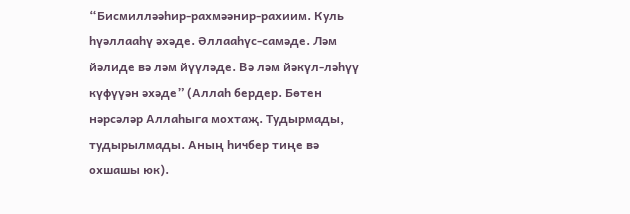“Бисмилләәһир-рахмәәнир-рахиим. Куль һүәллааһү әхәде. Әллааһүс-самәде. Ләм йәлиде вә ләм йүүләде. Вә ләм йәкүл-ләһүү күфүүән әхәде” (Аллаһ бердер. Бөтен нәрсәләр Аллаһыга мохтаҗ. Тудырмады, тудырылмады. Аның һичбер тиңе вә охшашы юк).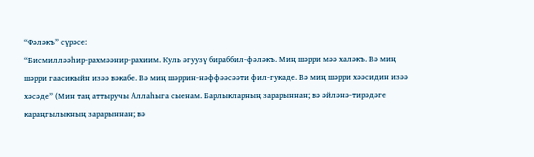“Фәләкъ” сүрәсе:
“Бисмилләәһир-рахмәәнир-рахиим. Куль әгуузү бираббил-фәләкъ. Миң шәрри мәә халәкъ. Вә миң шәрри гаасикыйн изәә вәкабе. Вә миң шәррин-нәффәәсәәти фил-гукаде. Вә миң шәрри хәәсидин изәә хәсәде” (Мин таң аттыручы Аллаһыга сыенам. Барлыкларның зарарыннан; вә әйләнә-тирәдәге караңгылыкның зарарыннан; вә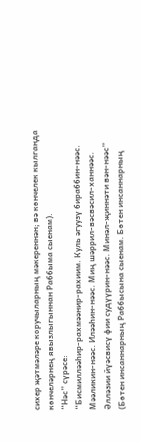сихер җәтмәләре коручыларның мәкереннән; вә көнчелек кылганда көнчеләрнең явызлыгыннан Раббыма сыенам).
“Нәс” сүрәсе:
“Бисмилләәһир-рахмәәнир-рахиим. Куль әгуузү бираббин-нәәс. Мәәликин-нәәс. Иләәһин-нәәс. Миң шәррил-вәсвәсил-ханнәәс. Әлләзии йүәсвисү фии судүүрин-нәәс. Минәл-җиннәти вән-нәәс” (Бөтен инсаннарның Раббысына сыенам. Бөтен инсаннарның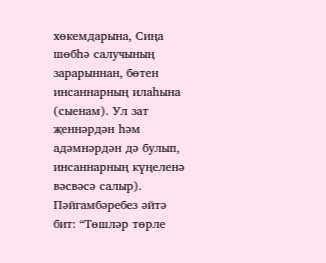хөкемдарына, Сиңа шөбһә салучының зарарыннан, бөтен инсаннарның илаһына (сыенам). Ул зат җеннәрдән һәм адәмнәрдән дә булып, инсаннарның күңеленә вәсвәсә салыр).
Пәйгамбәребез әйтә бит: “Төшләр төрле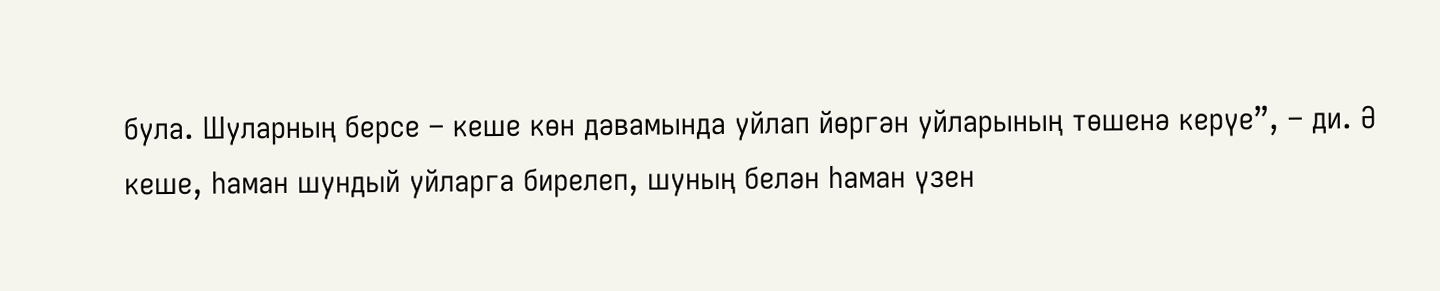була. Шуларның берсе – кеше көн дәвамында уйлап йөргән уйларының төшенә керүе”, – ди. Ә кеше, һаман шундый уйларга бирелеп, шуның белән һаман үзен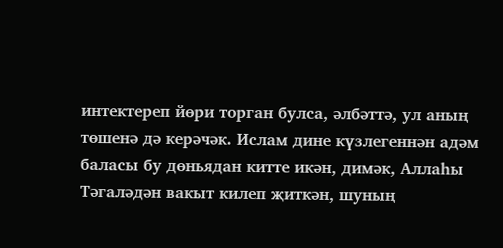интектереп йөри торган булса, әлбәттә, ул аның төшенә дә керәчәк. Ислам дине күзлегеннән адәм баласы бу дөньядан китте икән, димәк, Аллаһы Тәгаләдән вакыт килеп җиткән, шуның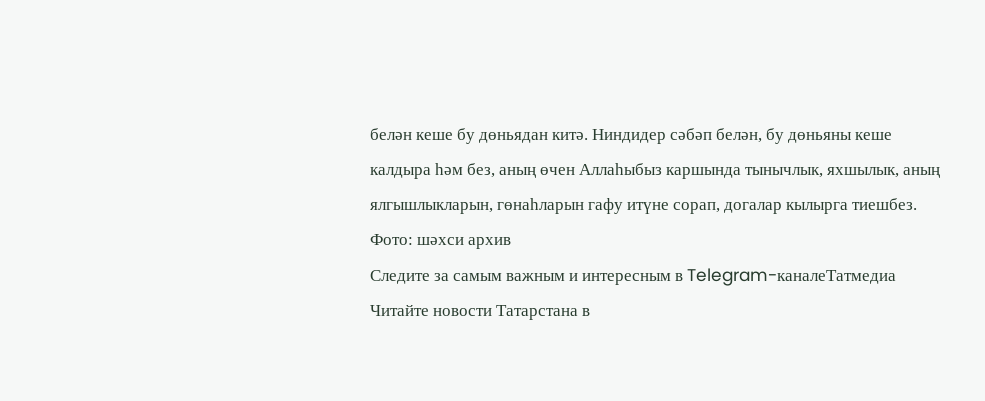белән кеше бу дөньядан китә. Ниндидер сәбәп белән, бу дөньяны кеше калдыра һәм без, аның өчен Аллаһыбыз каршында тынычлык, яхшылык, аның ялгышлыкларын, гөнаһларын гафу итүне сорап, догалар кылырга тиешбез.
Фото: шәхси архив
Следите за самым важным и интересным в Telegram-каналеТатмедиа
Читайте новости Татарстана в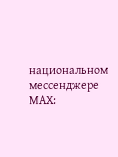национальном мессенджере MАХ: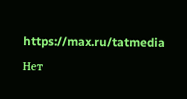https://max.ru/tatmedia
Нет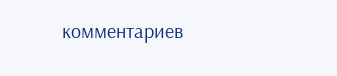комментариев